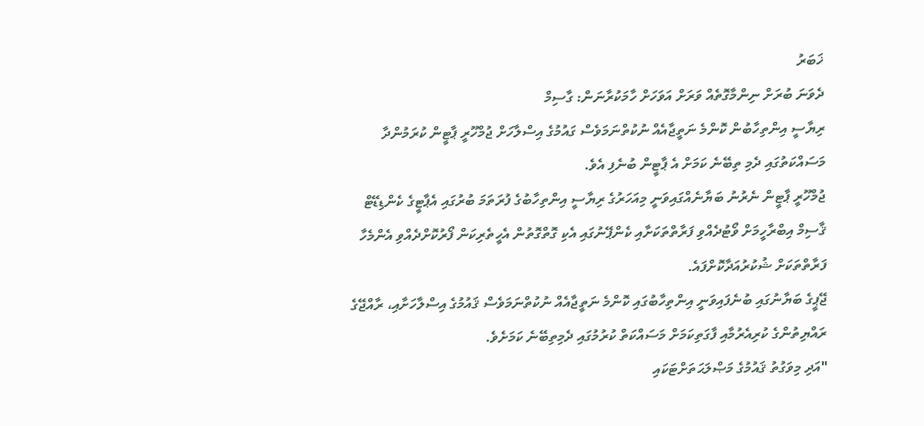ޚަބަރު
ދެވަނަ ބުރަށް ނިންމާގޮތެއް ވަރަށް އަވަހަށް ހާމަކުރާނަން: ގާސިމް
ރިޔާސީ އިންތިހާބުން ކޮންމެ ނަތީޖާއެއް ނުކުތްނަމަވެސް ގައުމުގެ އިސްލާހަށް ޖުމްހޫރީ ޕާޓީން ކުރަމުންދާ މަސައްކަތުގައި ދެމި ތިބޭނެ ކަމަށް އެ ޕާޓީން ބުނެފި އެވެ.
ޖުމްހޫރީ ޕާޓީން ނެރުނު ބަޔާނެއްގައިވަނީ މިއަހަރުގެ ރިޔާސީ އިންތިހާބުގެ ފުރަތަމަ ބުރުގައި އެޕާޓީގެ ކެންޑިޑޭޓް ޤާސިމް އިބްރާހީމަށް ވޯޓުދެއްވި ފަރާތްތަކަށާއި ކެންޕޭނުގައި އެކި ގޮތްގޮތުން އެހީތެރިކަން ފޯރުކޮށްދެއްވި އެންމެހާ ފަރާތްތަކަށް ޝުކުރުއަދާކޮށްފައެ.
ޖޭޕީގެ ބަޔާނުގައި ބުނެފައިވަނީ އިންތިހާބުގައި ކޮންމެ ނަތީޖާއެއް ނުކުތްނަމަވެސް ޤައުމުގެ އިސްލާހަށާއި، ރާއްޖޭގެ ރައްޔިތުންގެ ކުރިއެރުމާއި ފާގަތިކަމަށް މަސައްކަތް ކުރުމުގައި ދެމިތިބޭނެ ކަމަށެވެ.
"އަދި މިވަގުތު ޤައުމުގެ މަޞްލަޙަތަށްޓަކައި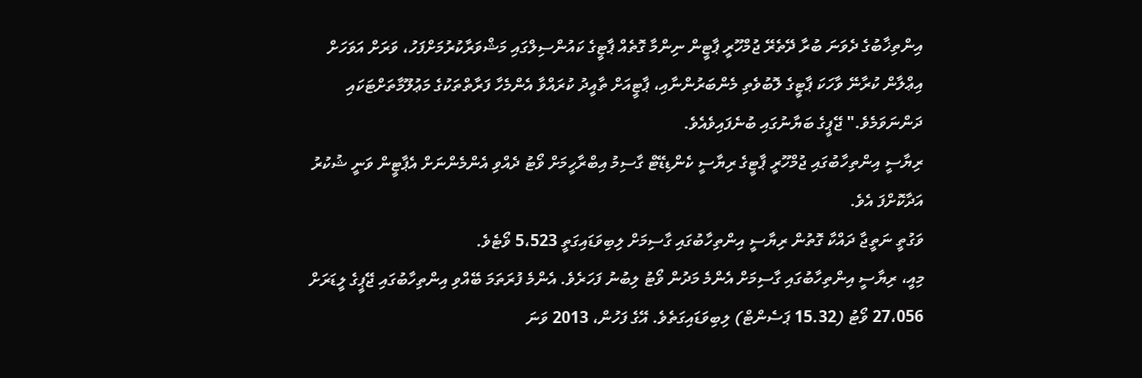އިންތިޚާބުގެ ދެވަނަ ބުރާ ދޭތެރޭ ޖުމްހޫރީ ޕާޓީން ނިންމާ ގޮތެއް ޕާޓީގެ ކައުންސިލްގައި މަޝްވަރާކުރުމަށްފަހު، ވަރަށް އަވަހަށް އިޢްލާން ކުރާނޭ ވާހަކަ ޕާޓީގެ ލޮބުވެތި މެންބަރުންނާއި، ޕާޓީއަށް ތާއީދު ކުރައްވާ އެންމެހާ ފަރާތްތަކުގެ މަޢުލޫމާތަށްޓަކައި ދަންނަވަމެވެ." ޖޭޕީގެ ބަޔާނުގައި ބުނެފައިވެއެވެ.
ރިޔާސީ އިންތިހާބުގައި ޖުމްހޫރީ ޕާޓީގެ ރިޔާސީ ކެންޑިޑޭޓް ގާސިމު އިބްރާހީމަށް ވޯޓު ދެއްވި އެންމެންނަށް އެޕާޓީން ވަނީ ޝުކުރު އަދާކޮށްފަ އެވެ.
ވަގުތީ ނަތީޖާ ދައްކާ ގޮތުން ރިޔާސީ އިންތިހާބުގައި ގާސިމަށް ލިބިވަޑައިގަތީ 5،523 ވޯޓެވެ.
މިއީ، ރިޔާސީ އިންތިހާބުގައި ގާސިމަށް އެންމެ މަދުން ވޯޓު ލިބުނު ފަހަރެވެ. އެންމެ ފުރަތަމަ ބޭއްވި އިންތިހާބުގައި ޖޭޕީގެ ލީޑަރަށް 27،056 ވޯޓު (15.32 ޕަސެންޓް) ލިބިވަޑައިގަތެވެ. އޭގެ ފަހުން، 2013 ވަނަ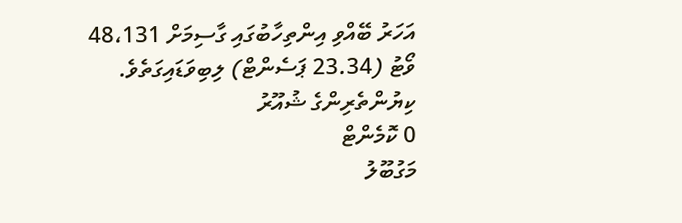އަހަރު ބޭއްވި އިންތިހާބުގައި ގާސިމަށް 48،131 ވޯޓު (23.34 ޕަސެންޓް) ލިބިވަޑައިގަތެވެ.
ކިޔުންތެރިންގެ ޝުއޫރު
0 ކޮމެންޓް
މަގުބޫލު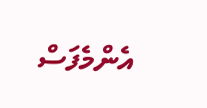އެންމެފަސް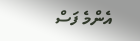އެންމެ ފަސް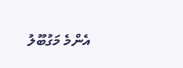އެންމެ މަގުބޫލު